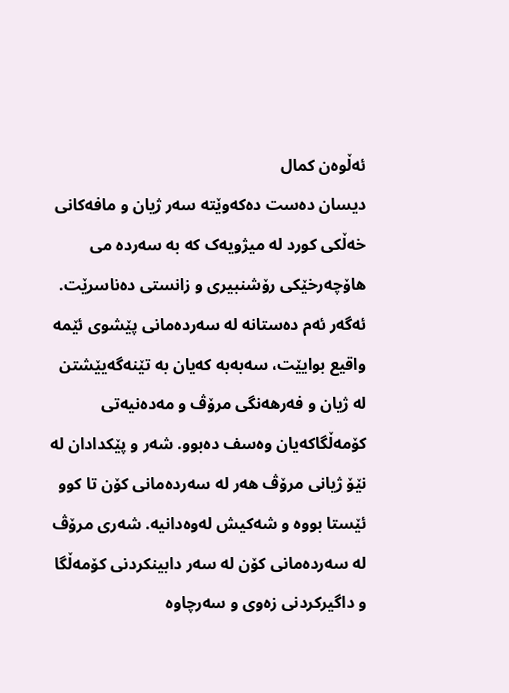ئەڵوەن کمال
دیسان دەست دەکەوێته سەر ژیان و مافەکانی خەڵکی کورد له میژویەک که به سەرده می هاۆچەرخێکی رۆشنبیری و زانستی دەناسرێت. ئەگەر ئەم دەستانه له سەردەمانی پێشوی ئێمه واقیع بوایێت، سەبەبه کەیان به تێنەگەیێشتن له ژیان و فەرهەنگی مرۆڤ و مەدەنیەتی کۆمەڵگاکەیان وەسف دەبوو. شەر و پێکدادان له نێۆ ژیانی مرۆڤ هەر له سەردەمانی کۆن تا کوو ئێستا بووه و شەکیش لەوەدانیە. شەری مرۆڤ له سەردەمانی کۆن له سەر دابینکردنی کۆمەڵگا و داگیرکردنی زەوی و سەرچاوه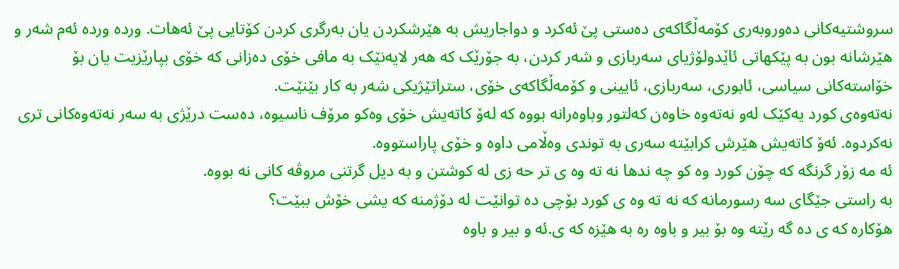سروشتیەکانی دەوروبەری کۆمەڵگاکەی دەستی پێ ئەکرد و دواجاریش به هێرشکردن یان بەرگری کردن کۆتایی پێ ئەهات. ورده ورده ئەم شەر و هێرشانه بون به پێکهاتی ئاێدولۆژیای سەربازی و شەر کردن، به جۆرێک که هەر لایەنێک بە مافی خۆی دەزانی که خۆی بپارێزیت یان بۆ خۆاستەکانی سیاسی، ئابوری، سەربازی، ئایینی و کۆمەڵگاکەی خۆی، ستراتێژیکی شەر به کار بێنێت.
نەتەوەی کورد یەکێک لەو نەتەوه خاوەن کەلتور وباوەرانه بووه که لەۆ کاتەیش خۆی وەکو مرۆف ناسیوه، دەست درێژی به سەر نەتەوەکانی تری نەکردوه. ئەۆ کاتەیش هێرش کرابێته سەری به توندی وەڵامی داوه و خۆی پاراستووه.
ئه مه زۆر گرنگه که چۆن کورد وه کو چه ندها نه ته وه ی تر حه زی له کوشتن و به دیل گرتنی مروڤە کانی نه بووه.
به راستی جێگای سه رسورمانه که نه ته وه ی کورد بۆچی ده توانێت له دۆژمنه که یشی خۆش ببێت؟
هۆکاره که ی ده گه رێته وه بۆ بیر و باوه ره به هێزه که ی.ئه و بیر و باوه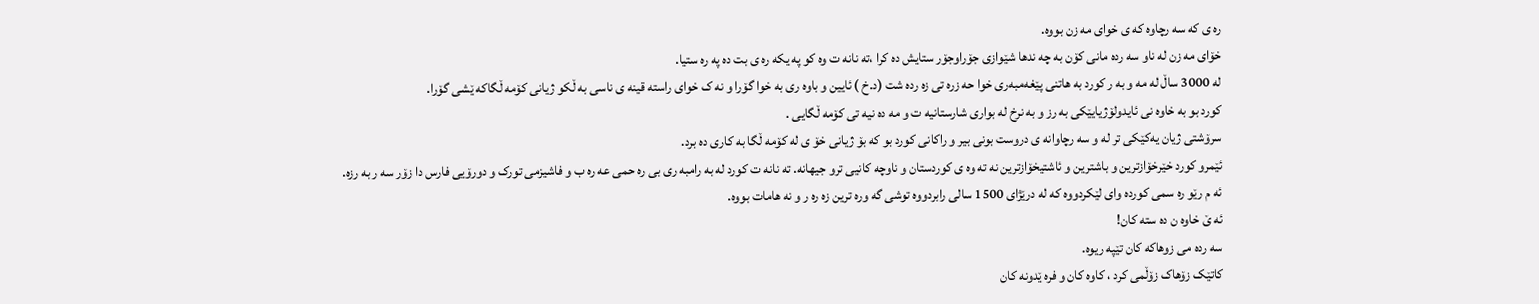ره ی که سه رچاوه که ی خوای مه زن بووه.
خۆای مه زن له ناو سه رده مانی کۆن به چه ندها شێوازی جۆراوجۆر ستایش ده کرا ،ته نانه ت وه کو په یکه ره ی بت ده په ره ستیا.
له 3000 ساڵ له مه و به ر کورد به هاتنی پێغەمبەری خوا حه زره تی زه رده شت (د.خ ) ئایین و باوه ری به خوا گۆرا و نه ک خوای راسته قینه ی ناسی به ڵکو ژیانی کۆمه ڵگاکه ێشی گۆرا.
کورد بو به خاوه نی ئایدولۆژیایێکی به رز و به نرخ له بواری شارستانیه ت و مه ده نیه تی کۆمه ڵگایی .
سرۆشتی ژیان یەکێکی تر له و سه رچاوانه ی دروست بونی بیر و راکانی کورد بو که بۆ ژیانی خۆ ی له کۆمه ڵگا به کاری ده برد.
ئێمرو کورد خێرخۆازترین و باشترین و ئاشتیخۆازترین نه ته وه ی کوردستان و ناوچه کانیی ترو جیهانه. ته نانه ت کورد له به رامبه ری بی ره حمی عه ره ب و فاشیزمی تورک و دورۆیی فارس دا زۆر سه ر به رزه.
ئه م رێو رە سمی کورده وای لێکردووه که له درێژای 1500 سالی رابردووه توشی گه وره ترین زه ره ر و نه هامات بووه.
ئه ێ خاوه ن ده سته کان!
سه رده می زوهاکه کان تێپه ریوه.
کاتێک زۆهاک زۆڵمی کرد ، کاوه کان و فره ێدونه کان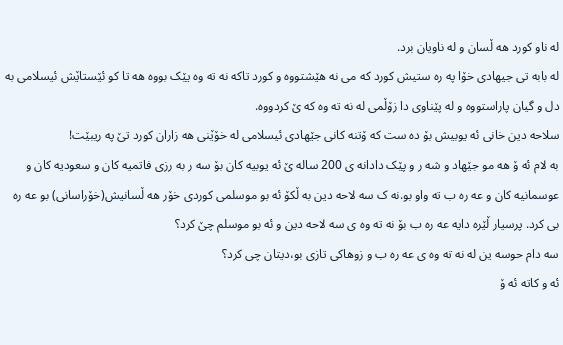له ناو کورد هه ڵسان و له ناویان برد.
له بابه تی جیهادی خۆا په ره ستیش کورد که می نه هێشتووه و کورد تاکه نه ته وه یێک بووه هه تا کو ئێستاێش ئیسلامی به دل و گیان پاراستووه و له پێناوی دا زۆڵمی له نه ته وه که ێ کردووه.
سلاحه دین خانی ئه یوبیش بۆ ده ست که ۆتنه کانی جێهادی ئیسلامی له خۆێنی هه زاران کورد تێ په ریبێت!
به لام ئه ۆ هه مو جێهاد و شه ر و پێک دادانه ی 200 ساله ێ ئه یوبیه کان بۆ سه ر به رزی فاتمیه کان و سعودیه کان و عوسمانیه کان و عه ره ب ته واو بو.نه ک سه لاحه دین به ڵکۆ ئه بو موسلمی کوردی خۆر هه ڵسانیش(خۆراسانی) بو عه ره بی کرد. پرسیار ڵێره دایه عه ره ب بۆ نه ته وه ی سه لاحه دین و ئه بو موسلم چێ کرد؟
سه دام حوسه ین له نه ته وه ی عه ره ب و زوهاکی تازی بو،دیتان چی کرد؟
ئه و کاته ئه ۆ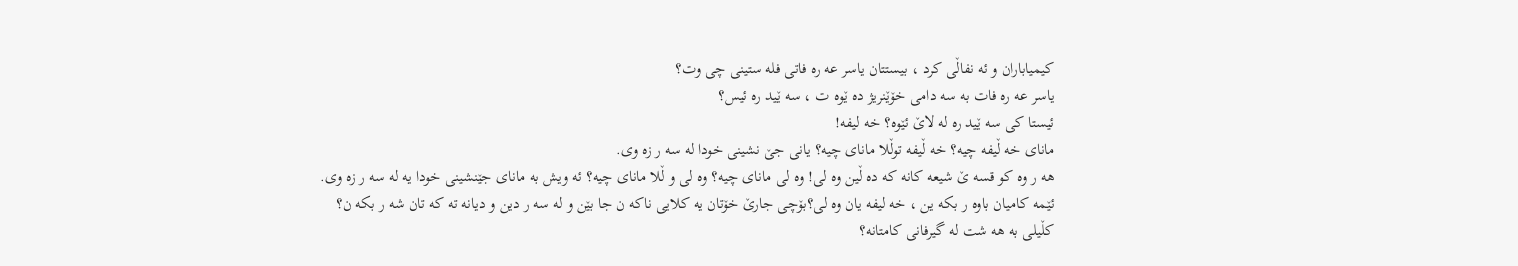کیمیاباران و ئه نفاڵی کرد ، بیستتان یاسر عه ره فاتی فله ستینی چی وت؟
یاسر عه ره فات به سه دامی خۆێنریژ ده ێوه ت ، سه ێید ره ئیس؟
ئیستا کی سه ێید ره له لاێ ئێوه؟ خه لیفه!
مانای خه ڵیفه چیه؟ خه ڵیفه توڵلا مانای چیه؟ یانی جێ نشینی خودا له سه ر زه وی.
هه ر وه کو قسه ێ شیعه کانه که ده ڵین وه لی! وه لی مانای چیه؟ وه لی و ڵلا مانای چیه؟ ئه ویش به مانای جێنشینی خودا یه له سه ر زه وی.
ئێمه کامیان باوه ر بکه ین ، خه لیفه یان وه لی؟بۆچی جارێ خۆتان یه کلایی ناکه ن جا بێن و له سه ر دین و دیانه ته که تان شه ر بکه ن؟
کڵیلی به هه شت له گیرفانی کامتانه؟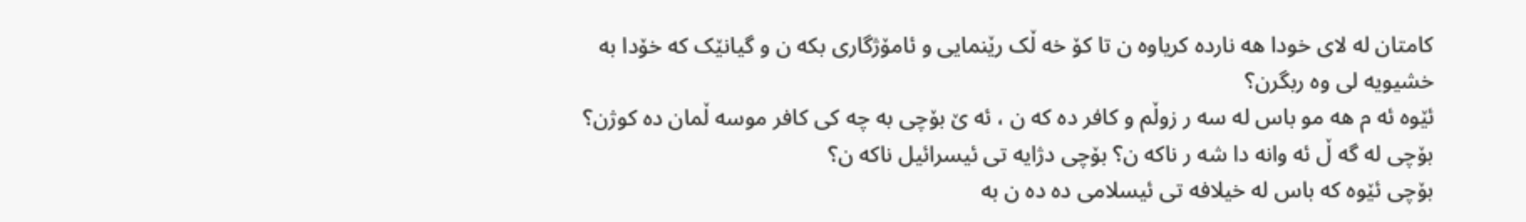کامتان له لای خودا هه نارده کریاوه ن تا کۆ خه ڵک رێنمایی و ئامۆژگاری بکه ن و گیانێک که خۆدا به خشیویه لی وه ربگرن؟
ئێوه ئه م هه مو باس له سه ر زوڵم و کافر ده که ن ، ئه ێ بۆچی به چه کی کافر موسه ڵمان ده کوژن؟ بۆچی له گه ڵ ئه وانه دا شه ر ناکه ن؟ بۆچی دژایه تی ئیسرائیل ناکه ن؟
بۆچی ئێوه که باس له خیلافه تی ئیسلامی ده ده ن به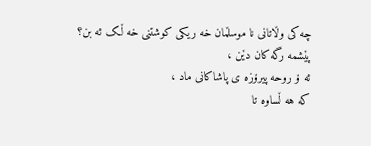چه کی وڵاتانی نا موسڵمان خه ریکی کوشتنی خه ڵک ئه بن؟
پێشمه رگه کان دێن ،
ئه ۆ روحه پیرۆزه ی پاشاکانی ماد ،
که هه ڵساوه تا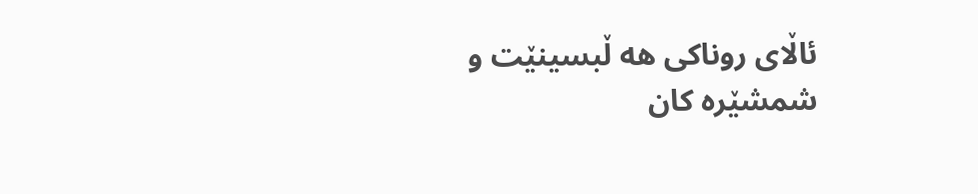ئاڵای روناکی هه ڵبسینێت و
شمشێره کان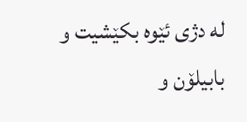له دژی ئێوه بکێشیت و
بابیلۆن و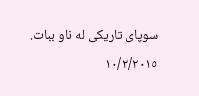سوپای تاریکی له ناو ببات.
١٠/٢/٢٠١٥